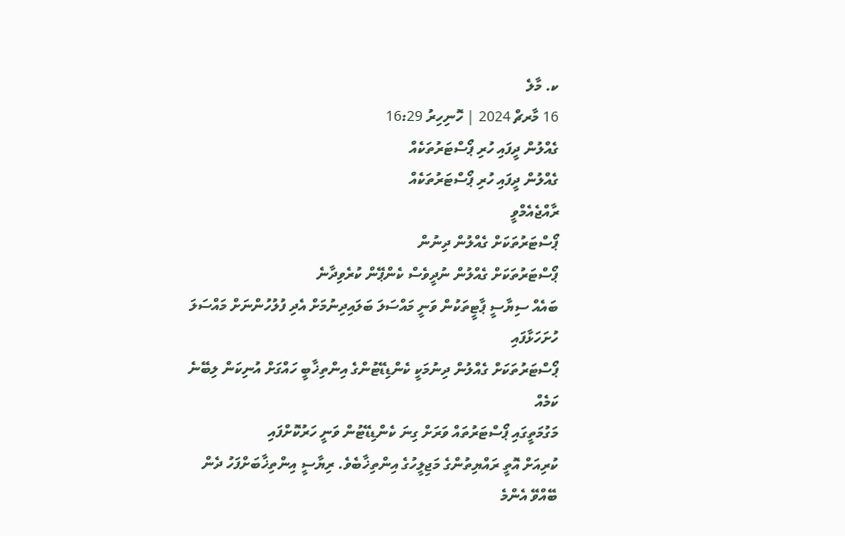ކ. މާލެ
16 މާރޗް 2024 | ހޮނިހިރު 16:29
ގެއްލުން ދީފައި ހުރި ޕޯސްޓަރުތަކެއް
ގެއްލުން ދީފައި ހުރި ޕޯސްޓަރުތަކެއް
ރާއްޖެއެމްވީ
ޕޯސްޓަރުތަކަށް ގެއްލުން ދިނުން
ޕޯސްޓަރުތަކަށް ގެއްލުން ނުދީވެސް ކެންޕޭން ކުރެވިދާނެ
ބައެއް ސިޔާސީ ޕާޓީތަކުން ވަނީ މައްސަލަ ބަލައިދިނުމަށް އެދި ފުލުހުންނަށް މައްސަލަ ހުށަހަޅާފައި
ޕޯސްޓަރުތަކަށް ގެއްލުން ދިނުމަކީ ކެންޑިޑޭޓުންގެ އިންތިޚާބީ ހައްގަށް އުނިކަން ލިބޭނެ ކަމެއް
މަގުމަތީގައި ޕޯސްޓަރުތައް ވަރަށް ގިނަ ކެންޑިޑޭޓުން ވަނީ ހަރުކޮށްފައި
ކުރިއަށް އޮތީ ރައްޔިތުންގެ މަޖިލީހުގެ އިންތިޚާބެވެ. ރިޔާސީ އިންތިޚާބަށްފަހު ދެން ބޭއްވޭ އެންމެ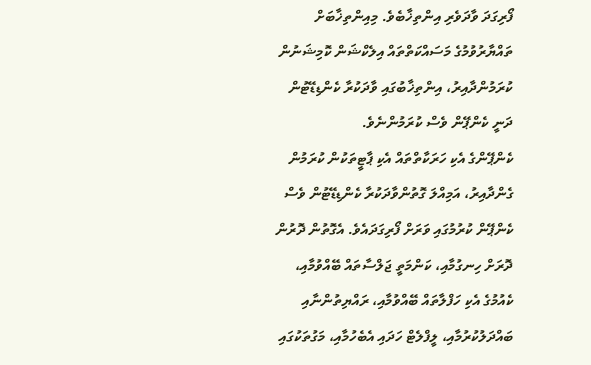ފޯރިގަދަ ވާދަވެރި އިންތިޚާބެވެ. މިއިންތިޚާބަށް ތައްޔާރުވުމުގެ މަސައްކަތްތައް އިލެކްޝަން ކޮމިޝަނުން ކުރަމުންދާއިރު، އިންތިޚާބުގައި ވާދަކުރާ ކެންޑިޑޭޓުން ދަނީ ކެންޕޭން ވެސް ކުރަމުންނެވެ.
ކެންޕޭންގެ އެކި ހަރަކާތްތައް އެކި ޕާޓީތަކުން ކުރަމުން ގެންދާއިރު، އަމިއްލަ ގޮތުންވާދަކުރާ ކެންޑިޑޭޓުން ވެސް ކެންޕޭން ކުރުމުގައި ވަރަށް ފޯރިގަދައެވެ. އެގޮތުން ދޮރުން ދޮރަށް ހިނގުމާއި، ކަންމަތީ ޖަލްސާތައް ބޭއްވުމާއި، ކެއުމުގެ އެކި ހަފްލާތައް ބޭއްވުމާއި، ރައްޔިތުންނާއި ބައްދަލުކުރުމާއި، ލީފްލެޓް ހަދައި އެބެހުމާއި، މަގުތަކުގައި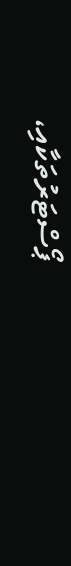ޕޯސްޓަރުތަކާއި،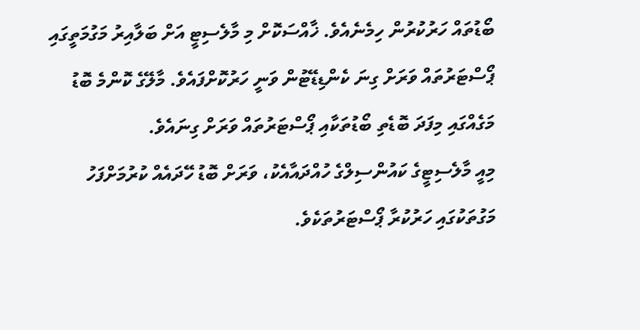ބޯޑުތައް ހަރުކުރުން ހިމެނެއެވެ. ޚާއްސަކޮށް މި މާލެސިޓީ އަށް ބަލާއިރު މަގުމަތީގައި ޕޯސްޓަރުތައް ވަރަށް ގިނަ ކެންޑިޑޭޓުން ވަނީ ހަރުކޮށްފައެވެ. މާލޭގެ ކޮންމެ ބޮޑު މަގެއްގައި މިފަދަ ބޮޑެތި ބޯޑުތަކާއި ޕޯސްޓަރުތައް ވަރަށް ގިނައެވެ.
މިއީ މާލެސިޓީގެ ކައުންސިލްގެ ހުއްދައާއެކު، ވަރަށް ބޮޑު ހޭދައެއް ކުރުމަށްފަހު މަގުތަކުގައި ހަރުކުރާ ޕޯސްޓަރުތަކެވެ.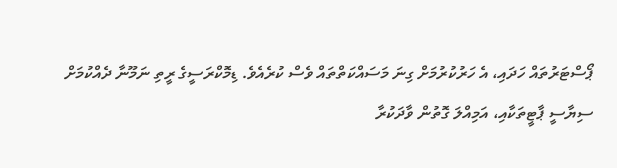ޕޯސްޓަރުތައް ހަދައި، އެ ހަރުކުރުމަށް ގިނަ މަސައްކަތްތައް ވެސް ކުރެއެވެ. ޑިމޮކްރަސީގެ ރީތި ނަމޫނާ ދެއްކުމަށް ސިޔާސީ ޕާޓީތަކާއި، އަމިއްލަ ގޮތުން ވާދަކުރާ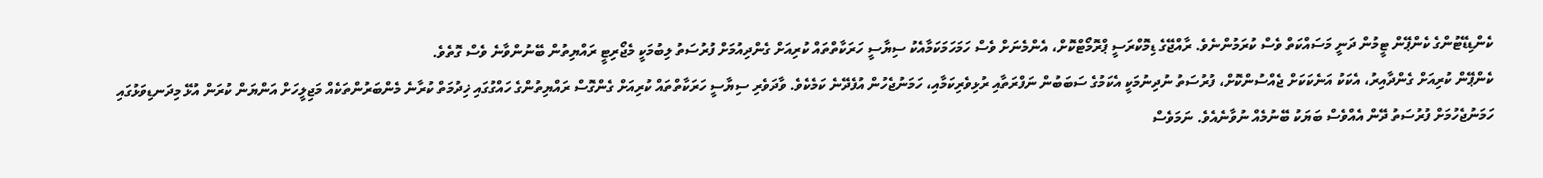ކެންޑިޑޭޓުންގެ ކެންޕޭން ޓީމުން ދަނީ މަސައްކަތް ވެސް ކުރަމުންނެވެ. ރާއްޖޭގެ ޑިމޮކްރަސީ ޕްރޮމޯޓްކޮށް، އެންމެނަށް ވެސް ހަމަހަމަކަމާއެކު ސިޔާސީ ހަރަކާތްތައް ކުރިއަށް ގެންދިއުމަށް ފުރުސަތު ލިބުމަކީ މެޖޯރިޓީ ރައްޔިތުން ބޭނުންވާނެ ވެސް ގޮތެވެ.
ކެންޕޭން ކުރިއަށް ގެންދާއިރު، އެކަކު އަނެކަކަށް ޖެއްސުންކޮށް، ފުރުސަތު ނުދިނުމަކީ އެކަމުގެ ސަބަބުން ނަފްރަތާއި ރުޅިވެރިކަމާއި، ހަމަނުޖެހުން އުފެދޭނެ ކަމެކެވެ. ވާދަވެރި ސިޔާސީ ހަރަކާތްތައް ކުރިއަށް ގެންގޮސް ރައްޔިތުންގެ ހައްގުގައި ޚިދުމަތް ކުރާނެ މެންބަރުންތަކެއް މަޖިލީހަށް އަންޔަން ކުރަން އުޅޭ މިދަނޑިވަޅުގައި ހަމަނުޖެހުމަށް ފުރުސަތު ދޭން އެއްވެސް ބަޔަކު ބޭނުމެއް ނުވާނެއެވެ. ނަމަވެސް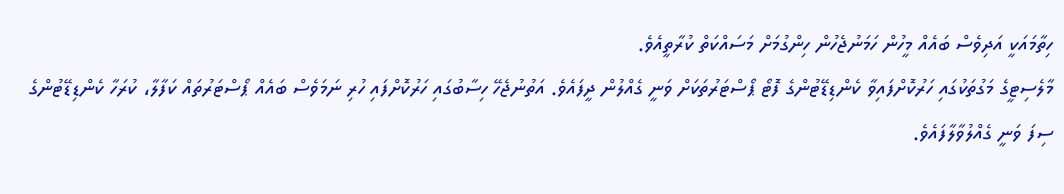ހިތާމައަކީ އަދިވެސް ބައެއް މީހުން ހަމަނުޖެހުން ހިންގުމަށް މަސައްކަތް ކުރާތީއެވެ.
މާލެސިޓީގެ މަގުތަކުގައި ހަރުކޮށްފައިވާ ކެންޑިޑޭޓުންގެ ފޮޓޯ ޕޯސްޓަރުތަކަށް ވަނީ ގެއްލުން ދީފައެވެ. އަތުނުޖެހޭ ހިސާބުގައި ހަރުކޮށްފައި ހުރި ނަމަވެސް ބައެއް ޕޯސްޓަރުތައް ކަފާލާ، ކުރަހާ ކެންޑިޑޭޓުންގެ ސިފަ ވަނީ ގެއްލުވާލާފައެވެ.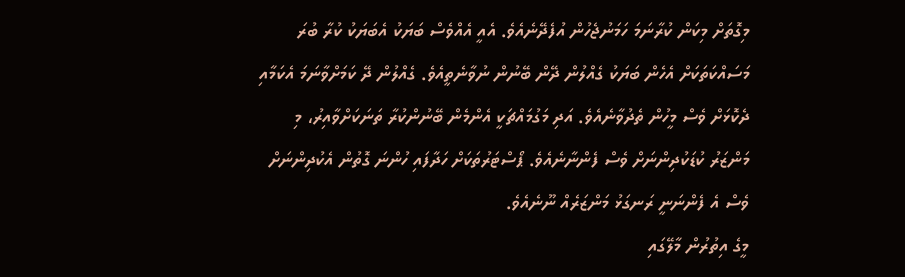މިގޮތަށް މިކަން ކުރާނަމަ ހަމަނުޖެހުން އުފެދޭނެއެވެ. އެއީ އެއްވެސް ބަޔަކު އެބަޔަކު ކުރާ ބުރަ މަސައްކަތަކަށް އެހެން ބަޔަކު ގެއްލުން ދޭން ބޭނުން ނުވާނެތީއެވެ. ގެއްލުން ދޭ ކަމަށްވާނަމަ އެކަމާއި ދެކޮޅަށް ވެސް މީހުން ތެދުވާނެއެވެ. އަދި މަގުމައްޗަކީ އެންމެން ބޭނުންކުރާ ތަނަކަށްވާއިރު، މި މަންޒަރު ކުޑަކުދިންނަށް ވެސް ފެންނާނެއެވެ. ޕޯސްޓަރުތަކަށް ހަދާފައި ހުންނަ ގޮތުން އެކުދިންނަށް ވެސް އެ ފެންނަނީ ރަނގަޅު މަންޒަރެއް ނޫނެއެވެ.
މީގެ އިތުރުން މާލޭގައި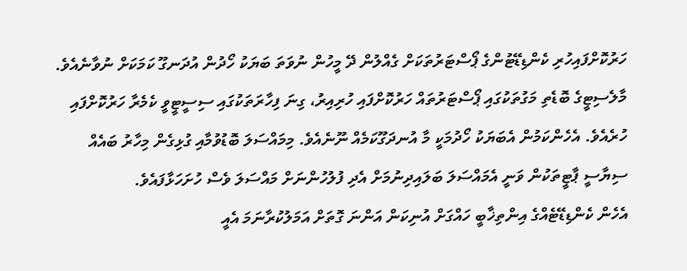ހަރުކޮށްފައިހުރި ކެންޑިޑޭޓުންގެ ޕޯސްޓަރުތަކަށް ގެއްލުން ދޭ މީހުން ނުވަތަ ބަޔަކު ހޯދުން އުދަނގޫ ކަމަކަށް ނުވާނެއެވެ. މާލެސިޓީގެ ބޮޑެތި މަގުތަކުގައި ޕޯސްޓަރުތައް ހަރުކޮށްފައި ހުރިއިރު، ގިނަ ފިހާރަތަކުގައި ސިސީޓީވީ ކެމެރާ ހަރުކޮށްފައި ހުރެއެވެ. އެހެންކަމުން އެބަޔަކު ހޯދުމަކީ މާ އުނދަގޫކަމެއް ނޫނެއެވެ. މިމައްސަލަ ބޮޑުވުމާއި ގުޅިގެން މިހާރު ބައެއް ސިޔާސީ ޕާޓީތަކުން ވަނީ އެމައްސަލަ ބަލައިދިނުމަށް އެދި ފުލުހުންނަށް މައްސަލަ ވެސް ހުށަހަޅާފައެވެ.
އެހެން ކެންޑިޑޭޓެއްގެ އިންތިޚާބީ ހައްގަށް އުނިކަން އަންނަ ގޮތަށް އަމަލުކުރާނަމަ އެއީ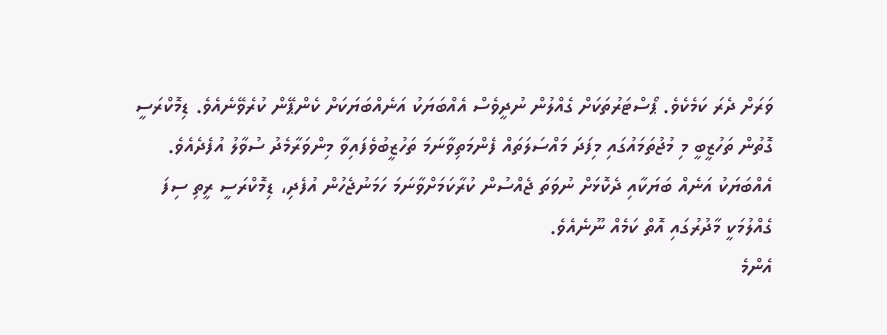ވަރަށް ދެރަ ކަމެކެވެ. ޕޯސްޓަރުތަކަށް ގެއްލުން ނުދީވެސް އެއްބަޔަކު އަނެއްބަޔަކަށް ކެންޕޭން ކުރެވޭނެއެވެ. ޑިމޮކްރަސީ ގޮތުން ތަހުޒީބީ މި މުޖުތަމައުގައި މިފަދަ މައްސަލަތައް ފެންމަތިވާނަމަ ތަހުޒީބުވެފައިވާ މިންވަރާމެދު ސުވާލު އުފެދެއެވެ. އެއްބަޔަކު އަނެއް ބަޔަކާއި ދެކޮޅަށް ނުވަތަ ޖެއްސުން ކުރާކަމަށްވާނަމަ ހަމަނުޖެހުން އުފެދި، ޑިމޮކްރަސީ ރީތި ސިފަ ގެއްލުމަކީ މާދުރުގައި އޮތް ކަމެއް ނޫނެއެވެ.
އެންމެ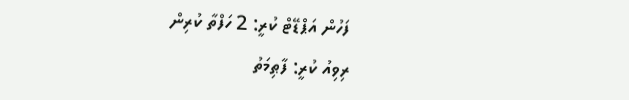ފަހުން އަޕްޑޭޓް ކުރީ: 2 ހަފްތާ ކުރިން
ރިވިއު ކުރީ: ފާޠިމަތު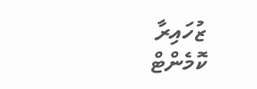ޒުހައިރާ
ކޮމެންޓް